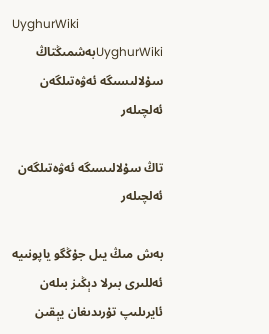UyghurWiki
UyghurWikiبەشمىڭتاڭ سۇلالىسىگە ئەۋەتىلگەن ئەلچىلەر

تاڭ سۇلالىسىگە ئەۋەتىلگەن ئەلچىلەر

بەش مىڭ يىل جۇڭگو ياپونىيە ئەللىرى بىرلا دېڭىز بىلەن ئايرىلىپ تۇرىدىغان يېقىن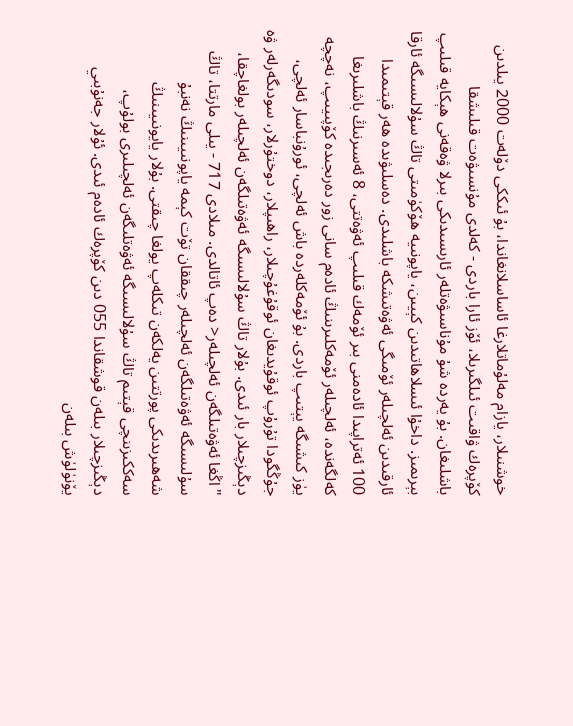خوشنىلار، يازام مەلۇماتلارغا ئاساسلانغاندا، بۇ ئىككى دۆلەت 2000 يىلدىن كۆپرەك ۋاقىت ئىلگىرىلا، ئۆز ئارا باردى - كەلدى مۇنسىۋەت قىلىشقا باشلىغان. بۇ يەردە شۇ مۇناسىۋەتلەر ئارىسىدىكى بىرلا ۋەقەنى ھېكايە قىلىپ بېرىمىز. داخۇا ئىسلاھاتىدىن كېيىن، ياپونىيە ھۆكۈمىتى تاڭ سۇلالىسىگە ئارقا ئارقىدىن ئەلچىلەر ئۆمىگى ئەۋەتىشكە باشلىدى. دەسلىۋىدە ھەر قېتىمىدا 100 ئەتراپىدا ئادەمنى بىر ئۆمەك قىلىپ ئەۋەتتى، 8 ئەسىرنىڭ باشلىرىغا كەلگەندە، ئەلچىلەر ئۆمەكلىرىنىڭ ئادەم سانى زور دەرىجىدە كۆپىيىپ، نەچچە يۈز كىشىگە يېتىپ باردى. بۇ ئۆمەكلەردە باش ئەلچى، ئورۇنباسار ئەلچى، جۇڭگودا تۇرۇپ ئوقۇيدىغان ئوقۇغۇچىلار، راھىپلار، دوختۇرلار، سودىگەرلەر ۋە دېڭىزچىلار بار ئىدى. بۇلار تاڭ سۇلالىسىگە ئەۋەتىلگەن ئەلچىلەر بولغاچقا، "اڭغا ئەۋەتىلگەن ئەلچىلەر< دەپ ئاتالدى. مىلادى 717 - يىلى مارتتا، تاڭ سۇلىسىگە ئەۋەتىلگەن ئەلچىلەر چىققان تۆت كېمە ياپونىيىنىڭ نەنبۇ شەھىرىدىكى پورتتىن يەلكەن تىكلەپ يولغا چىقتى. بۇلار يايونىيىنىڭ سەككىزىنچى قېتىم تاڭ سۇلالىسىگە ئەۋەتلىگەن ئەلچىلىرى بولۇپ، دېڭىزچىلار بىلەن قوشقاندا 055 دىن كۆپرەك ئادەم ئىدى. ئۇلار جەنۇبىي يۆنۈلۈش بىلەن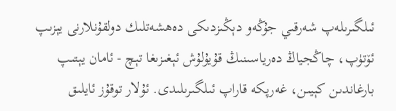ئىلگىرىلەپ شەرقىي جۇڭەو دېڭىزدىكى دەھشەتلىك دولقۇنلارنى يېزىپ ئۆتۈپ، چاڭجياڭ دەرياسىنىڭ قۇيۇلۇش ئېغىزىغا تېچ - ئامان يېتىپ بارغاندىن كېيىن، غەرپكە قاراپ ئىلگىرىلىدى. ئۇلار توقۇز ئايلىق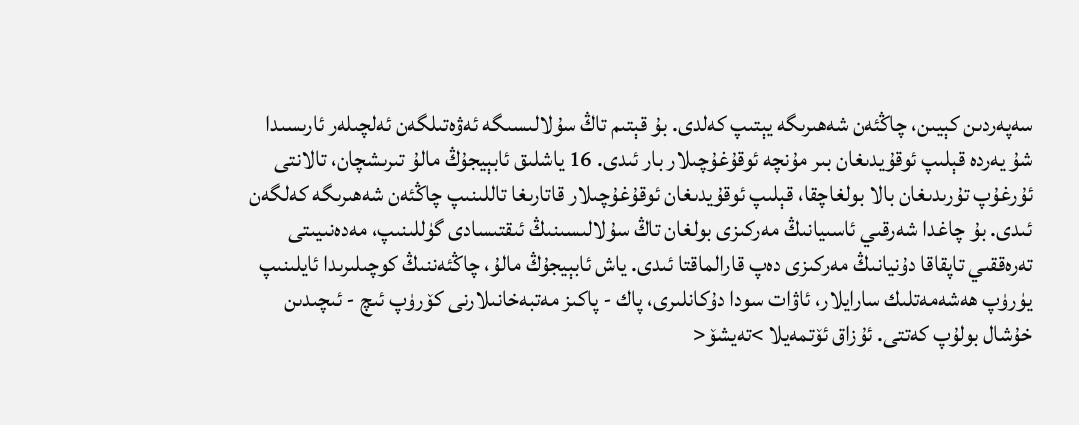سەپەردىن كېيىن، چاڭئەن شەھىرىگە يېتىپ كەلدى. بۇ قېتىم تاڭ سۇلالىسىگە ئەۋەتىلگەن ئەلچىلەر ئارىسىدا شۇ يەردە قېلىپ ئوقۇيدىغان بىر مۇنچە ئوقۇغۇچىلار بار ئىدى. 16 ياشلىق ئابېيجۇڭ مالۇ تىرىشچان، تالانتى ئۇرغۇپ تۇرىدىغان بالا بولغاچقا، قېلىپ ئوقۇيدىغان ئوقۇغۇچىلار قاتارىغا تاللىنىپ چاڭئەن شەھىرىگە كەلگەن ئىدى. بۇ چاغدا شەرقىي ئاسىيانىڭ مەركىزى بولغان تاڭ سۇلالىسىنىڭ ئىقتىسادى گۈللىنىپ، مەدەنىيىتى تەرەققىي تاپقاقا دۇنيانىڭ مەركىزى دەپ قارالماقتا ئىدى. ياش ئابېيجۇڭ مالۇ، چاڭئەننىڭ كوچىلىرىدا ئايلىنىپ يۈرۈپ ھەشەمەتلىك سارايلار، ئاۋات سودا دۇكانلىرى، پاك - پاكىز مەتبەخانىلارنى كۆرۈپ ئىچ - ئىچىدىن خۇشال بولۇپ كەتتى. ئۇزاق ئۆتمەيلا >تەيشۆ<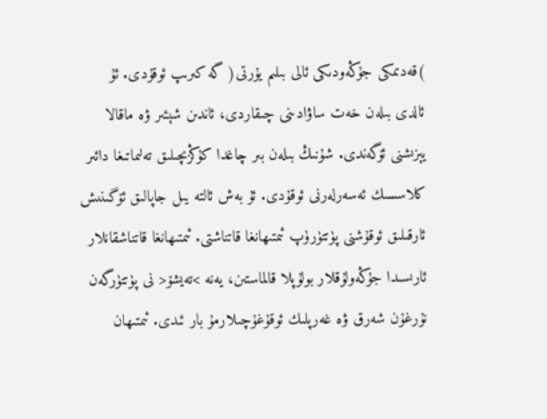)قەدىمكى جۇڭەودىكى ئالى بىلىم يۇرتى( گە كىرىپ ئوقۇدى. ئۇ ئالدى بىلەن خەت ساۋادىنى چىقاردى، ئاندىن شېئىر ۋە ماقالا يېزىشنى ئۆگەندى. شۇنىڭ بىلەن بىر چاغدا كۇڭزىچىلىق تەلىماتىغا دائىر كلاسسىك ئەسەرلەرنى ئوقۇدى. ئۇ بەش ئالتە يىل جاپالىق ئۆگىنىش ئارقىلىق ئوقۇشنى پۈتتۈرۈپ ئىمتىھانغا قاتناشتى. ئىمتىھانغا قاتناشقانلار ئارىسىدا جۇڭەولۇقلار بولۇپلا قالماستىن، يەنە >تەيشۆ< نى پۈتتۈرگەن نۇرغۇن شەرق ۋە غەرپلىك ئوقۇغۇچىلارمۇ بار ئىدى. ئىمتىھان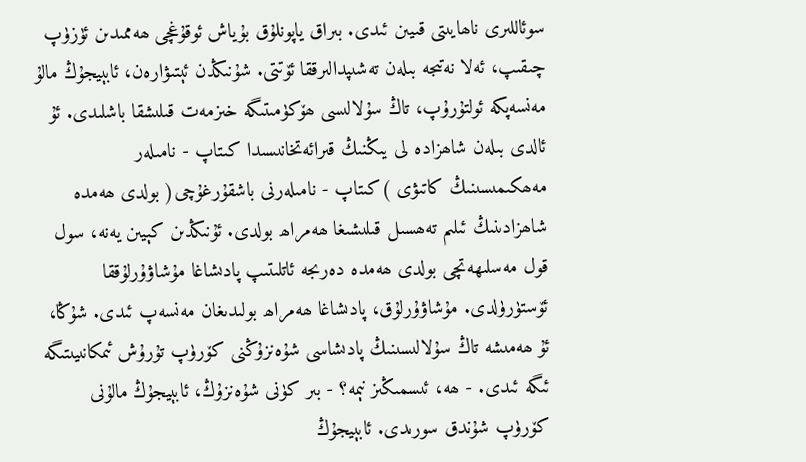سوئاللىرى ناھايىتى قىيىن ئىدى. بىراق ياپونلۇق بۇياش ئوقۇغچى ھەممىدىن ئۈزۈپ چىقىپ، ئەلا نەتىجە بىلەن تەشىپدالىرققا ئۆتتى. شۇنىڭدن ئېتىۋارەن، ئابېيجۇڭ مالۇ مەنسەپكە ئولتۇرۇپ، تاڭ سۇلالىسى ھۆكۈمىتىگە خىزمەت قىلىشقا باشلىدى. ئۇ ئالدى بىلەن شاھزادە لى يىڭنىڭ قىرائەتخانىسىدا كىتاپ - نامىلەر مەھكىمىسىنىڭ كاتىۋى )كىتاپ - نامىلەرنى باشقۇرغۇچى( بولدى ھەمدە شاھزادىنىڭ ئىلىم تەھسىل قىلىشىغا ھەمراھ بولدى. ئۇنىڭدىن كېيىن يەنە، سول قول مەسلىھەتچى بولدى ھەمدە دەرىجە ئاتلىتىپ پادىشاغا مۇشاۋۇرلۇققا ئۆستۈرۈلدى. مۇشاۋۇرلۇق، پادىشاغا ھەمراھ بولىدىغان مەنسەپ ئىدى. شۇڭا، ئۇ ھەمىشە تاڭ سۇلالىسىنىڭ پادىشاسى شۇەنزۇڭنى كۆرۈپ تۇرۇش ئىمكانىيىتىگە ئىگە ئىدى. - ھە، ئىسمىڭىز نېمە؟ - بىر كۈنى شۇەنزۇڭ، ئابېيجۇڭ مالۇنى كۆرۈپ شۇندق سورىدى. ئابېيجۇڭ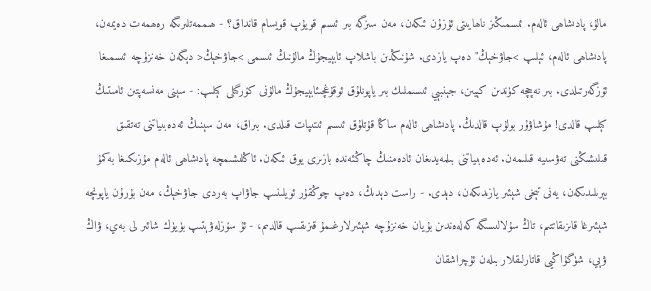مالۇ، پادىشاھى ئالەم. ئىسمىڭىز ناھايىتى ئۇزۇن ئىكەن، مەن سىزگە بىر ئىسىم قويۇپ قويسام قانداق؟ - ھىممەتلىرىگە رەھمەت دەيمەن، پادىشاھى ئالەم، ئېلىپ >جاۋخېڭ" دەپ يازدى. شۇنىڭدىن باشلاپ ئابېيجۇڭ مالۇنىڭ ئىسمى >جاۋخېڭ< دېگەن خەنزۇچە ئىسمىغا ئۆزگەرتىلدى. بىر نەچچە كۈندىن كېيىن، جېنبېي ئىسىملىك بىر ياپونلۇق ئوقۇغچىئابېيجۇڭ مالۇنى كۆرگىلى كېلىپ: - سېنى مەنسەپتىن ئامىتىڭ كېلىپ قالدى! مۇشاۋۇر بولۇپ قالدىڭ. پادىشاھى ئالەم ساڭا قۇتلۇق ئىسىم ئىتىپات قىلدى. بىراق، مەن سېنىڭ ئەدەبىياتنى تەتقىق قىلىشىڭنى تەۋسىيە قىلىمەن. ئەدەبىياتنى بىلمەيدىغان ئادەمنىڭ چاڭئەندە بازىرى يوق ئىكەن. ئاڭلىشىمچە پادىشاھى ئالەم مۇزىكىغا بەكمۇ بېرىلىدىكەن، يەنى تېخى شېئىر يازىدىكەن، دېدى. - راست دېدىڭ، دەپ چوڭقۇر ئويلىنىپ جاۋاپ بەردى جاۋخېڭ، مەن بۇرۇن ياپونچە شېئىرغا قاىزىقاتتىم، تاڭ سۇلالىسىگە كەلەەندىن بۇيان خەنزۇچە شېئىرلارغىمۇ قىزىقىپ قالدىم، - ئۇ سۆزلەۋېتىپ بۈيۈك شائىر لى بەي، ۋاڭ ۋېي، شۈگۇاڭيى قاتارلىقلار بىلەن ئۇچراشقان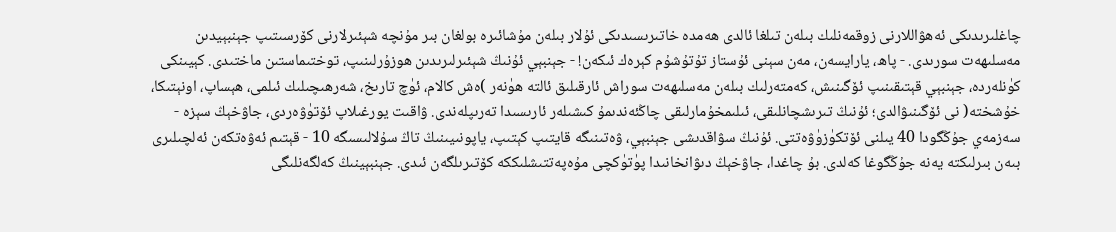چاغلىرىدىكى ئەھۋاللارنى زوقمەنلىك بىلەن تىلغا ئالدى ھەمدە خاتىرىسىدىكى ئۇلار بىلەن مۇشائىرە بولغان بىر مۇنچە شېئىرلارنى كۆرسىتىپ جېنبېيدىن مەسلىھەت سورىدى. - پاھ، يارايسەن، مەن سېنى ئۇستاز تۇتۇشۇم كېرەك ئىكەن! - جېنبېي ئۇنىڭ شېئىرلىرىدىن ھوزۇرلىنىپ، توختىماستىن ماختىدى. كېيىنكى كۈنلەردە، جېنبېي قېتىقىنىپ ئۆگىنىش، كەمتەرلىك بىلەن مەسلىھەت سوراش ئارقىلىق ئالتە ھۈنەر )ەش كالام، ئۈچ تارىخ، شەرھىچىلىك ئىلمى، ھېساپ، اونېتىكا، خۇشختە( نى ئۆگىنىۋالدى؛ ئۇنىڭ تىرىشچانلىقى، ئىلىمخۇمارلىقى چاڭئەندىمۇ كىشىلەر ئارىسىدا تەرىپلەندى. ۋاقىت يورغىلاپ ئۆتۈۋەردى، جاۋخېڭ سېزە - سەزمەي جۇڭگودا 40 يىلنى ئۆتكۈزۈۋەتتى. ئۇنىڭ سۋاقدىشى جېنبېي، ۋەتىنىگە قايتىپ كېتىپ، ياپونىيىنىڭ تاڭ سۇلالىسىگە 10 - قېتىم ئەۋەتكەن ئەلچىلىرى بىەن بىرلىكتە يەنە جۇڭگوغا كەلدى. بۇ چاغدا، جاۋخېڭ دىۋانخانىدا پۈتۈكچى مۇەپەتتىشلىككە كۆتىرىلگەن ئىدى. جېنبېينىڭ كەلگەنلىگى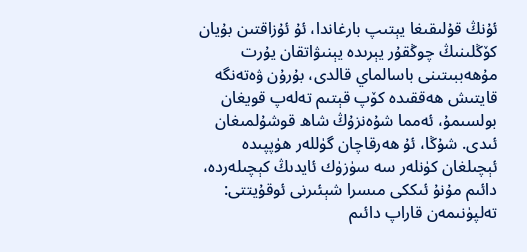ئۇنڭ قۇلىقىغا يېتىپ بارغاندا، ئۇ ئۇزاقتىن بۇيان كۆڭلىنىڭ چوڭقۇر يېرىدە يېنىۋاتقان يۇرت مۇھەببىتىنى باسالماي قالدى، بۇرۇن ۋەتەنگە قايتىش ھەققىدە كۆپ قېتىم تەلەپ قويغان بولسىمۇ، ئەمما شۇەنزۇڭ شاھ قوشۇلمىغان ئىدى. شۇڭا، ئۇ ھەرقاچان گۈللەر ھۈپپىدە ئېچىلغان كۈنلەر سە سۈزۈك ئايدىڭ كېچىلەردە، دائىم مۇنۇ ئىككى مىسرا شېئىرنى ئوقۇيتتى: تەلپۈنىمەن قاراپ دائىم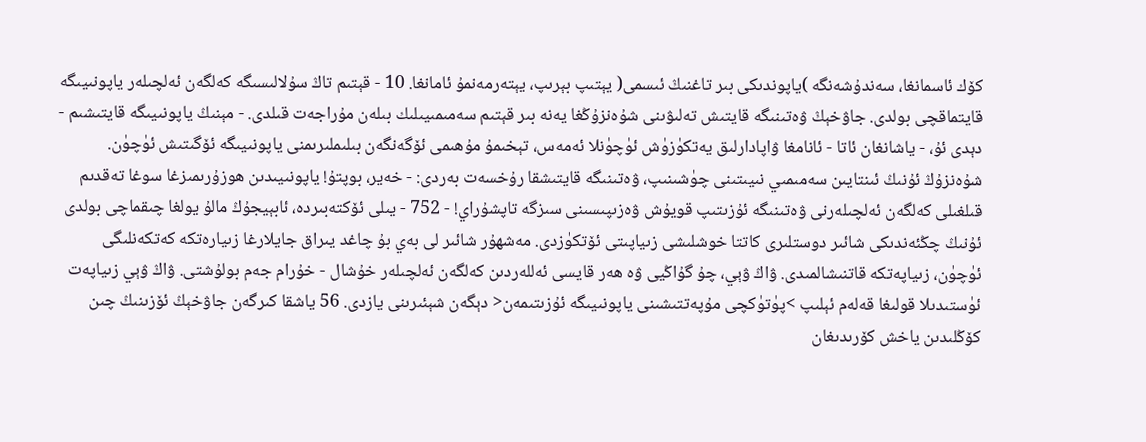كۆك ئاسمانغا، سەندۇشەنگە )ياپوندىكى بىر تاغنىڭ ئىسمى( يېتىپ بېرىپ، يېتەرمەنمۇ ئامانغا. 10 - قېتىم تاڭ سۇلالىسىگە كەلگەن ئەلچىلەر ياپونىيىگە قايتماقچى بولدى. جاۋخېڭ ۋەتىنىگە قايتىش تەلىۋىنى شۇەنزۇڭغا يەنە بىر قېتىم سەمىمىيىلىك بىلەن مۇراجەت قىلدى. - مېنىڭ ياپونىيىگە قايتىشىم - دېدى ئۇ، - ياشانغان ئاتا - ئانامغا ۋاپادارلىق يەتكۈزۈش ئۈچۈنلا ئەمەس، تېخىمۇ مۇھىمى ئۆگەنگەن بىلىملىرىمنى ياپونىيىگە ئۆگىتىش ئۈچۈن. شۇەنزۇڭ ئۇنىڭ ئىنتايىن سەمىمىي نىيىتىنى چۈشىنىپ، ۋەتىنىگە قايتىشقا رۇخسەت بەردى: - خەير، بوپتۇ! ياپونىيىدىن ھوزۇرىمىزغا سوغا تەقدىم قىلغىلى كەلگەن ئەلچىلەرنى ۋەتىنىگە ئۇزىتىپ قويۇش ۋەزىپىسىنى سىزگە تاپشۇراي! - 752 - يىلى ئۆكتەبىردە، ئابېيجۇڭ مالۇ يولغا چىقماچى بولدى ئۇنىڭ چڭئەندىكى شائىر دوستلىرى كاتتا خوشلىشى زىياپىتى ئۆتكۈزدى. مەشھۇر شائىر لى بەي بۇ چاغد يىراق جايلارغا زىيارەتكە كەتكەنلىگى ئۈچۈن، زىياپەتكە قاتنىشالمىدى. ۋاڭ ۋېي، چۇ گۇاڭيى ۋە ھەر قايسى ئەللەردىن كەلگەن ئەلچىلەر خۇشال - خۇرام جەم بولۇشتى. ۋاڭ ۋېي زىياپەت ئۈستىدىلا قولىغا قەلەم ئېلىپ >پۈتۈكچى مۇپەتتىشىنى ياپونىيىگە ئۇزىتىمەن< دېگەن شېئىرىنى يازدى. 56 ياشقا كىرگەن جاۋخېڭ ئۆزىنىڭ چىن كۆڭلىدىن ياخش كۆرىدىغان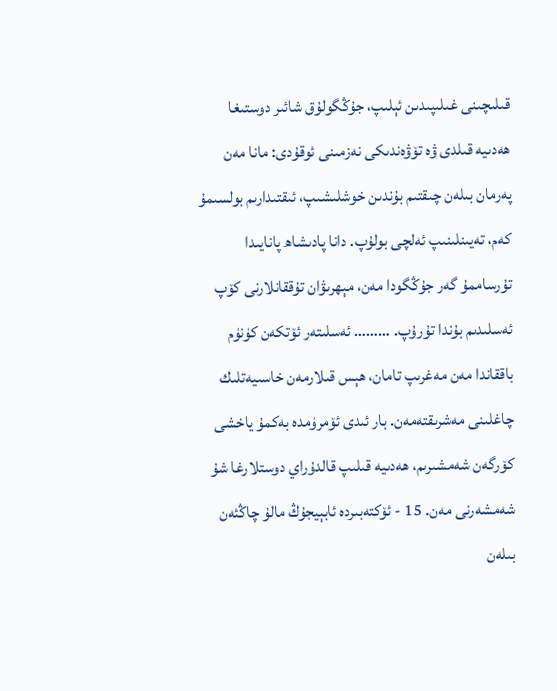قىلىچىنى غىلىپىدىن ئېلىپ، جۇڭگولۇق شائىر دوستىغا ھەدىيە قىلدى ۋە تۆۋەندىكى نەزمىنى ئوقۇدى: مانا مەن پەرمان بىلەن چىقتىم بۇندىن خوشلىشىپ، ئىقتىدارىم بولسىمۇ كەم، تەيىنلىنىپ ئەلچى بولۇپ. دانا پادىشاھ پانايىدا تۇرساممۇ گەر جۇڭگودا مەن، مېھرىۋان تۇققانلارنى كۆپ ئەسلىدىم بۇندا تۇرۇپ. ……… ئەسلىتەر ئۆتكەن كۈنۈم باققاندا مەن مەغرىپ تامان، ھېس قىلارمەن خاسىيەتلىك چاغلىنى مەشرىقتەمەن. بار ئىدى ئۆمرۈمدە بەكمۇ ياخشى كۆرگەن شەمشىرىم، ھەدىيە قىلىپ قالدۇراي دوستلارغا شۇ شەمشەرنى مەن. 15 - ئۆكتەبىردە ئابېيجۇڭ مالۇ چاڭئەن بىلەن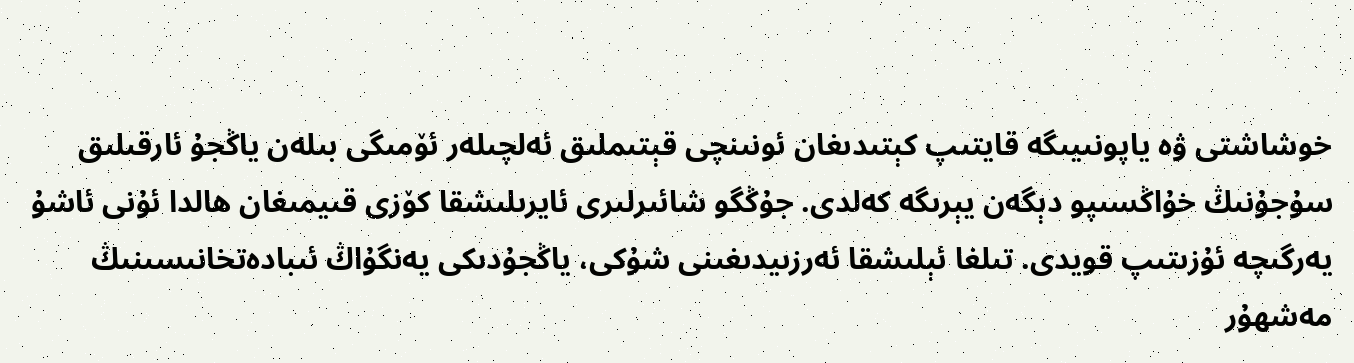خوشاشتى ۋە ياپونىيىگە قايتىپ كېتىدىغان ئونىنچى قېتىملىق ئەلچىلەر ئۆمىگى بىلەن ياڭجۇ ئارقىلىق سۇجۇنىڭ خۇاڭسىپو دېگەن يېرىگە كەلدى. جۇڭگو شائىرلىرى ئايرىلىشقا كۆزى قىيمىغان ھالدا ئۇنى ئاشۇ يەرگىچە ئۇزىتىپ قويدى. تىلغا ئېلىشقا ئەرزىيدىغىنى شۇكى، ياڭجۇدىكى يەنگۇاڭ ئىبادەتخانىسىنىڭ مەشھۇر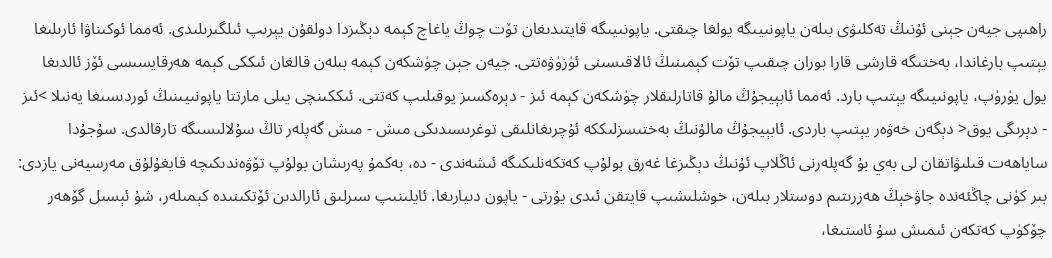راھىپى جيەن جېنى ئۇنىڭ تەكلىۋى بىلەن ياپونىيىگە يولغا چىقتى. ياپونىيىگە قايتىدىغان تۆت چوڭ ياغاچ كېمە دېڭىزدا دولقۇن يېرىپ ئىلگىرىلىدى. ئەمما ئوكىناۋا ئارىلىغا يېتىپ بارغاندا، بەختىگە قارشى قارا بوران چىقىپ تۆت كېمىنىڭ ئالاقىسىنى ئۈزۈۋەتتى. جيەن جېن چۈشكەن كېمە بىلەن قالغان ئىككى كېمە ھەرقايسىسى ئۆز ئالدىغا يول يۈرۈپ، ياپونىيىگە يېتىپ بارد. ئەمما ئابېيجۇڭ مالۇ قاتارلىقلار چۈشكەن كېمە ئىز - دېرەكسىز يوقىلىپ كەتتى. ئىككىنچى يىلى مارتتا ياپونىيىنىڭ ئوردىسىغا يەنىلا >ئىز - دېرىگى يوق< دېگەن خەۋەر يېتىپ باردى. ئابېيجۇڭ مالۇنىڭ بەختىسزلىككە ئۇچرىغانلىقى توغرىسىدىكى مىش - مىش گەپلەر تاڭ سۇلالىسىگە تارقالدى. سۇجۇدا ساياھەت قىلىۋاتقان لى بەي بۇ گەپلەرنى ئاڭلاپ ئۇنىڭ دېڭىزغا غەرق بولۇپ كەتكەنلىكىگە ئىشەندى - دە، بەكمۇ پەرىشان بولۇپ تۆۋەندىكىچە قايغۇلۇق مەرسيەنى يازدى: بىر كۈنى چاڭئەندە جاۋخېڭ ھەزرىتىم دوستلار بىلەن، خوشلىشىپ قايتقن ئىدى يۇرتى - ياپون دىيارىغا. ئايلىنىپ سىرلىق ئارالدىن ئۆتكىنىدە كېمىلەر، شۇ ئېسىل گۆھەر چۆكۈپ كەتكەن ئىمىش سۇ ئاستىغا،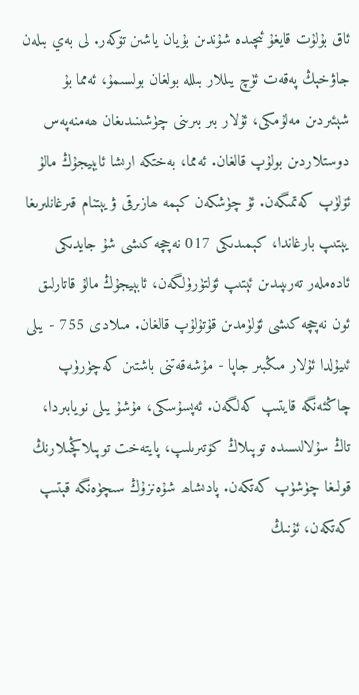ئاق بۇلۇت قايغۇ ئىچىدە شۇندىن بۇيان ياشىن تۆكەر. لى بەي بىلەن جاۋخېڭ پەقەت ئۈچ يىللار بىللە بولغان بولسىمۇ، ئەمما بۇ شېئىردىن مەلۇمكى، ئۇلار بىر بىرىنى چۈشىنىدىغان ھەمنەپەس دوستلاردىن بولۇپ قالغان. ئەمما، بەختكە ارىشا ئابېيجۇڭ مالۇ ئۆلۈپ كەتمىگەن. ئۇ چۈشكەن كېمە ھازىرقى ۋيېتنام قىرغانلىرىغا يېتىپ بارغاندا، كېمىدىكى 017 نەچچە كىشى شۇ جايدىكى ئادەملەر تەرىپىدىن ئېتىپ ئۆلتۈرۈلگەن، ئابېيجۇڭ مالۇ قاتارلىق ئون نەچچە كىشى ئۆلۈمدىن قۇتۇلۇپ قالغان. مىلادى 755 - يىلى ئىيۇلدا ئۇلار مىڭبىر جاپا - مۇشەقەتنى باشتىن كەچۈرۈپ چاڭئەنگە قايتىپ كەلگەن. ئەپسۇسكى، مۇشۇ يىلى نويابىردا، تاڭ سۇلالىسىدە توپىلاڭ كۆتىرىلىپ، پايتەخت توپىلاڭچىلارنڭ قولىغا چۈشۈپ كەتكەن. پادىشاھ شۇەنزۇڭ سىچۈەنگە قېتىپ كەتكەن، ئۇنىڭ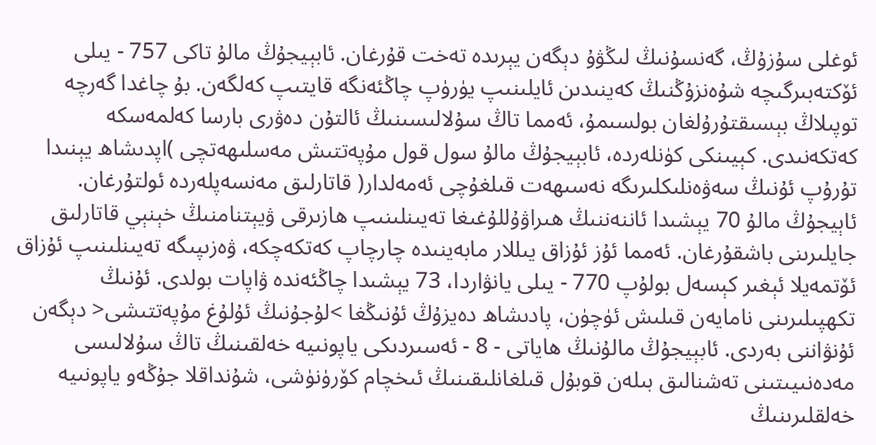ئوغلى سۇزۇڭ، گەنسۇنىڭ لىڭۋۇ دېگەن يېرىدە تەخت قۇرغان. ئابېيجۇڭ مالۇ تاكى 757 - يىلى ئۆكتەبىرگىچە شۇەنزۇڭنىڭ كەينىدىن ئايلىنىپ يۈرۈپ چاڭئەنگە قايتىپ كەلگەن. بۇ چاغدا گەرچە توپىلاڭ بېسىقتۇرۇلغان بولسىمۇ، ئەمما تاڭ سۇلالىسىنىڭ ئالتۇن دەۋرى بارسا كەلمەسكە كەتكەنىدى. كېيىنكى كۈنلەردە، ئابېيجۇڭ مالۇ سول قول مۇپەتتىش مەسلىھەتچى )اپدىشاھ يېنىدا تۇرۇپ ئۇنىڭ سەۋەنلىكلىرىگە نەسىھەت قىلغۇچى ئەمەلدار( قاتارلىق مەنسەپلەردە ئولتۇرغان. ئاېيجۇڭ مالۇ 70 يېشىدا ئاننەننىڭ ھىراۋۇللۇغىغا تەيىنلىنىپ ھازىرقى ۋيېتنامنىڭ خېنېي قاتارلىق جايلىرىنى باشقۇرغان. ئەمما ئۇز ئۇزاق يىللار مابەينىدە چارچاپ كەتكەچكە، ۋەزىپىگە تەيىنلىنىپ ئۇزاق ئۆتمەيلا ئېغىر كېسەل بولۇپ 770 - يىلى يانۋاردا، 73 يېشىدا چاڭئەندە ۋاپات بولدى. ئۇنىڭ تكھپىلىرىنى نامايەن قىلىش ئۈچۈن، پادىشاھ دەيزۇڭ ئۇنىڭغا >لۇجۇنىڭ ئۇلۇغ مۇپەتتىشى< دېگەن ئۇنۋاننى بەردى. ئابېيجۇڭ مالۇنىڭ ھاياتى - 8 - ئەسىردىكى ياپونىيە خەلقىنىڭ تاڭ سۇلالىسى مەدەنىيىتىنى تەشنالىق بىلەن قوبۇل قىلغانلىقىنىڭ ئىخچام كۆرۈنۈشى، شۇنداقلا جۇڭەو ياپونىيە خەلقلىرىنىڭ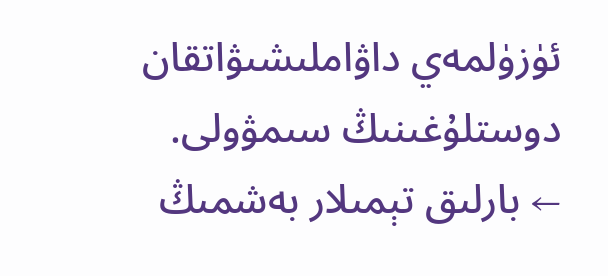ئۈزۈلمەي داۋاملىشىۋاتقان دوستلۇغىنىڭ سىمۋولى.
← بارلىق تېمىلار بەشمىڭ